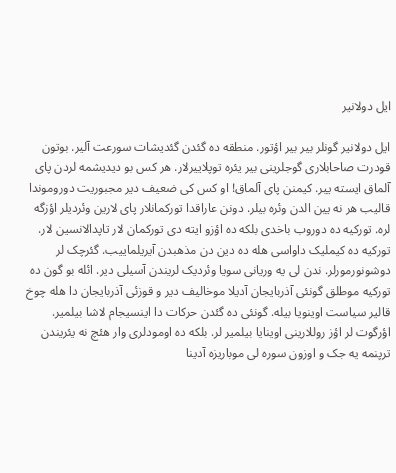ایل دولانیر

ایل دولانیر گونلر بیر بیر اؤتور. منطقه ده گئدن گئدیشات سورعت آلیر. بوتون قودرت صاحابلاری گوجلرینی بیر یئره توپلاییرلار. هر کس بو دیدیشمه لردن پای آلماق ایسته ییر. کیمنن پای آلماق! او کس کی ضعیف دیر مجبوریت دوروموندا قالیب هر نه یین الدن وئره بیلر. دونن عاراقدا تورکمانلار پای لارین وئردیلر اؤزگه لره. تورکیه ده دوروب باخدی بلکه ده اؤزو ایته دی تورکمان لار تاپدالانسین لار. تورکیه ده کیملیک داواسی هله ده دین دن مذهبدن آیریلماییب. گئرچک لر دوشونورمورلر. ندن لی یه وریانی سویا وئردیک لریندن آسیلی دیر. ائله بو گون ده تورکیه موطلق گونئی آذربایجان آدیلا موخالیف دیر و قوزئی آذربایجان دا هله چوخ قالیر سیاست اوینویا بیله. گونئی ده گئدن حرکات دا اینسیجام لاشا بیلمیر. اؤرگوت لر اؤز روللارینی اوینایا بیلمیر لر. بلکه ده اومودلری وار هئچ نه یئریندن ترپنمه یه جک و اوزون سوره لی موباریزه آدینا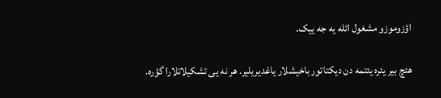اؤزوموزو مشغول ائله یه جه ییک.

هئچ بیر یئره یئتمه دن دیکتاتور باخیشلار یاغدیریلیر. هر نه یی تشکیلاتلارا گؤره.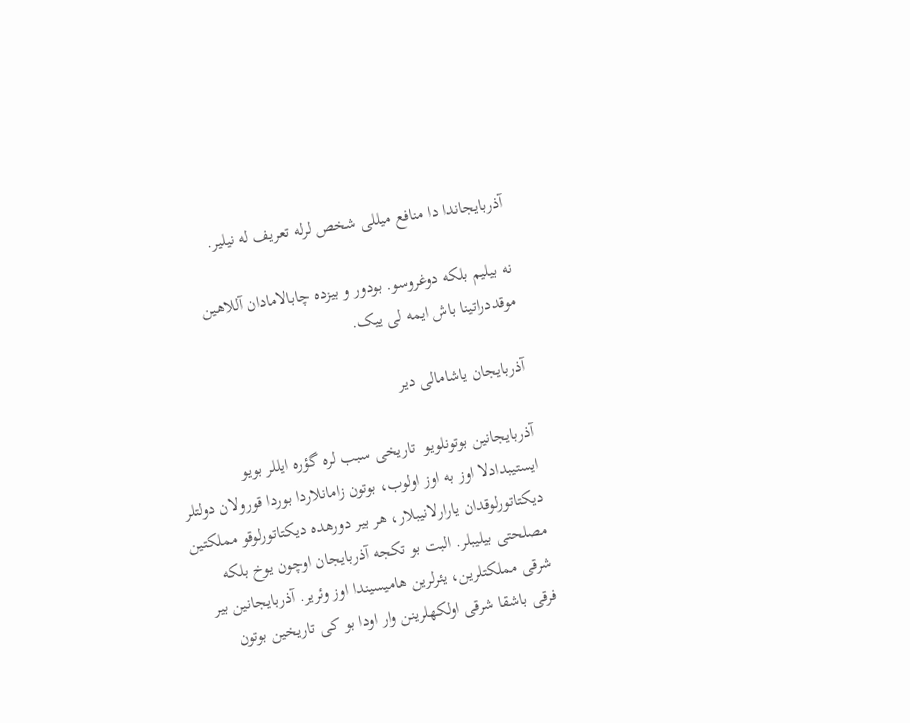آذربایجاندا دا منافع میللی شخص لرله تعریف له نیلیر.

نه بیلیم بلکه دوغروسو. بودور و بیزده چابالامادان آللاهین موقددراتینا باش ایمه لی ییک.

آذربایجان یاشامالی دیر

آذربایجانین بوتونلویو  تاریخی سبب لره گؤره ایللر بویو ایستیبدادلا اوز به اوز اولوب، بوتون زامانلاردا بوردا قورولان دولتلر دیکتاتورلوقدان یارارلانیبلار، هر بیر دورهده دیکتاتورلوقو مملکتین مصلحتی بیلیبلر. البت بو تکجه آذربایجان اوچون یوخ بلکه شرقی مملکتلرین، یئرلرین هامیسیندا اوز وئریر. آذربایجانین بیر فرقی باشقا شرقی اولکهلرینن وار اودا بو کی تاریخین بوتون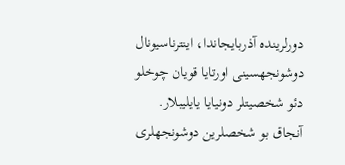دورلرینده آذربایجاندا، اینترناسیونال دوشونجهسینی اورتایا قویان چوخلو دئو شخصیتلر دونیایا یایلیبلار. آنجاق بو شخصلرین دوشونجهلری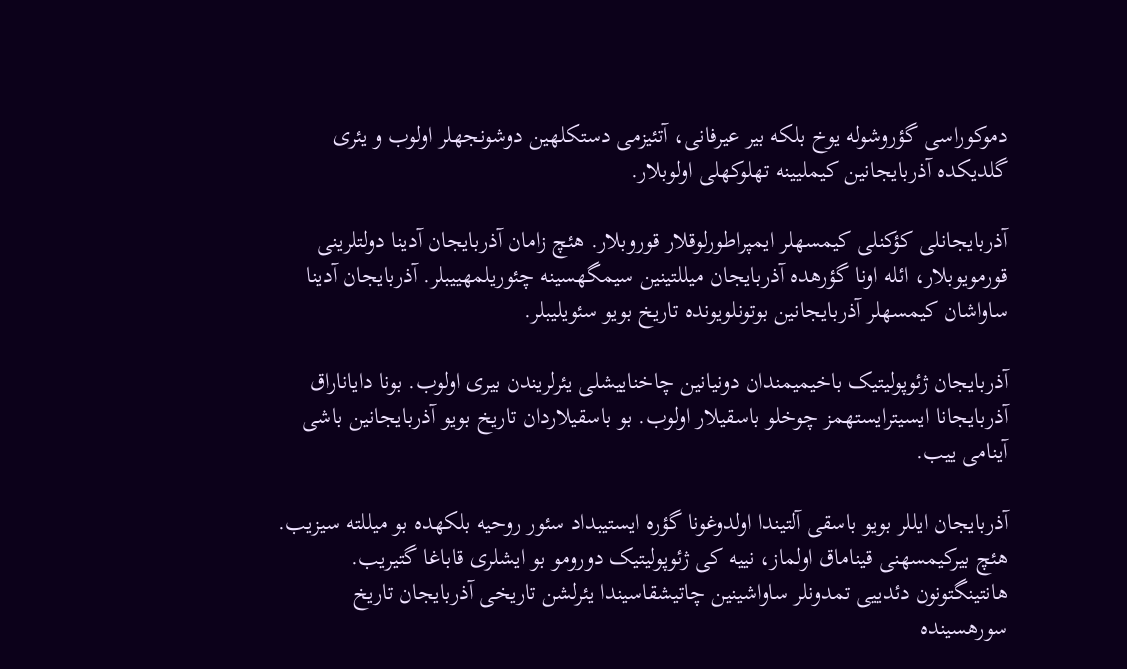دموکوراسی گؤروشوله یوخ بلکه بیر عیرفانی، آتئیزمی دستکلهین دوشونجهلر اولوب و یئری گلدیکده آذربایجانین کیملیینه تهلوکهلی اولوبلار.

آذربایجانلی کؤکنلی کیمسهلر ایمپراطورلوقلار قوروبلار. هئچ زامان آذربایجان آدینا دولتلرینی قورمویوبلار، ائله اونا گؤرهده آذربایجان میللتینین سیمگهسینه چئوریلمهییبلر. آذربایجان آدینا ساواشان کیمسهلر آذربایجانین بوتونلویونده تاریخ بویو سئویلیبلر.

آذربایجان ژئوپولیتیک باخیمیمندان دونیانین چاخناییشلی یئرلریندن بیری اولوب. بونا دایاناراق آذربایجانا ایسیترایستهمز چوخلو باسقیلار اولوب. بو باسقیلاردان تاریخ بویو آذربایجانین باشی آینامی ییب.

آذربایجان ایللر بویو باسقی آلتیندا اولدوغونا گؤره ایستیبداد سئور روحیه بلکهده بو میللته سیزیب. هئچ بیرکیمسهنی قیناماق اولماز، نییه کی ژئوپولیتیک دورومو بو ایشلری قاباغا گتیریب. هانتینگتونون دئدییی تمدونلر ساواشینین چاتیشقاسیندا یئرلشن تاریخی آذربایجان تاریخ سورهسینده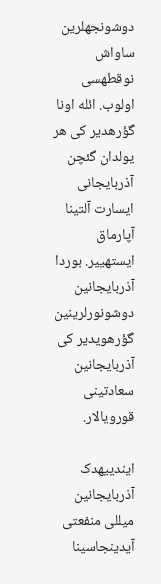دوشونجهلرین ساواش نوقطهسی اولوب. ائله اونا گؤرهدیر کی هر یولدان گئچن آذربایجانی ایسارت آلتینا آپارماق ایستهییر. بوردا آذربایجانین دوشونورلرینین گؤرهویدیر کی آذربایجانین سعادتینی قورویالار.

ایندییهدک آذربایجانین میللی منفعتی آیدینجاسینا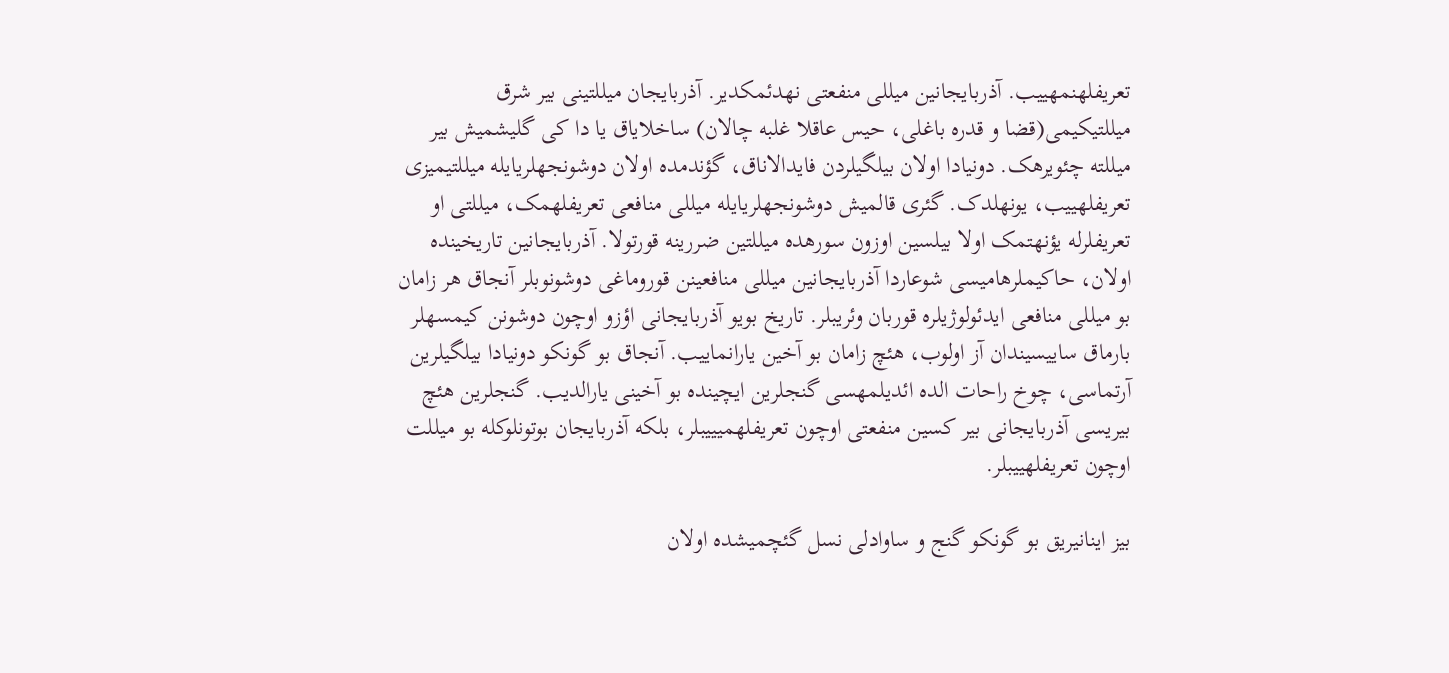تعریفلهنمهییب. آذربایجانین میللی منفعتی نهدئمکدیر. آذربایجان میللتینی بیر شرق میللتیکیمی(قضا و قدره باغلی، حیس عاقلا غلبه چالان) ساخلایاق یا دا کی گلیشمیش بیر میللته چئویرهک. دونیادا اولان بیلگیلردن فایدالاناق، گؤندمده اولان دوشونجهلریایله میللتیمیزی تعریفلهییب، یونهلدک. گئری قالمیش دوشونجهلریایله میللی منافعی تعریفلهمک، میللتی او تعریفلرله یؤنهتمک اولا بیلسین اوزون سورهده میللتین ضررینه قورتولا. آذربایجانین تاریخینده اولان، حاکیملرهامیسی شوعاردا آذربایجانین میللی منافعینن قوروماغی دوشونوبلر آنجاق هر زامان بو میللی منافعی ایدئولوژیلره قوربان وئریبلر. تاریخ بویو آذربایجانی اؤزو اوچون دوشونن کیمسهلر بارماق ساییسیندان آز اولوب، هئچ زامان بو آخین یارانماییب. آنجاق بو گونکو دونیادا بیلگیلرین آرتماسی، چوخ راحات الده ائدیلمهسی گنجلرین ایچینده بو آخینی یارالدیب. گنجلرین هئچ بیریسی آذربایجانی بیر کسین منفعتی اوچون تعریفلهمیییبلر، بلکه آذربایجان بوتونلوکله بو میللت اوچون تعریفلهییبلر.

بیز اینانیریق بو گونکو گنج و ساوادلی نسل گئچمیشده اولان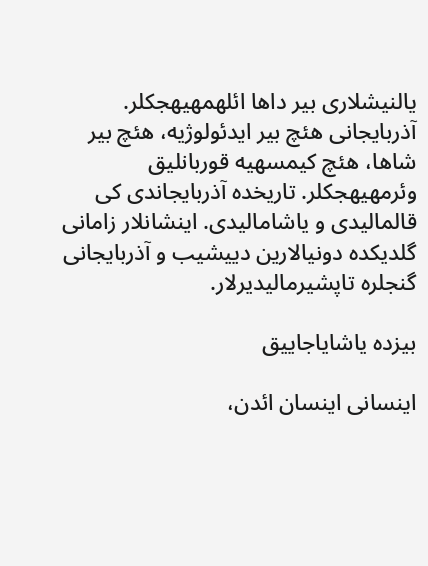یالنیشلاری بیر داها ائلهمهیهجکلر. آذربایجانی هئچ بیر ایدئولوژیه، هئچ بیر شاها، هئچ کیمسهیه قوربانلیق وئرمهیهجکلر. تاریخده آذربایجاندی کی قالمالیدی و یاشامالیدی. اینشانلار زامانی گلدیکده دونیالارین دییشیب و آذربایجانی گنجلره تاپشیرمالیدیرلار.

بیزده یاشایاجاییق

اینسانی اینسان ائدن،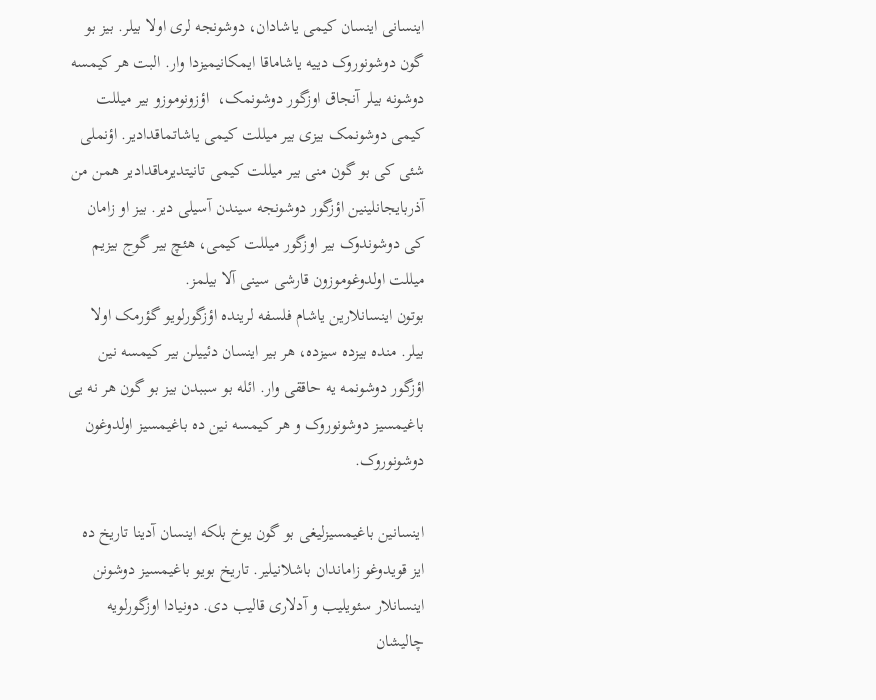اینسانی اینسان کیمی یاشادان، دوشونجه لری اولا بیلر. بیز بو گون دوشونوروک دییه یاشاماقا ایمکانیمیزدا وار. البت هر کیمسه دوشونه بیلر آنجاق اوزگور دوشونمک،  اؤزونوموزو بیر میللت کیمی دوشونمک بیزی بیر میللت کیمی یاشاتماقدادیر. اؤنملی شئی کی بو گون منی بیر میللت کیمی تانیتدیرماقدادیر همن من آذربایجانلینین اؤزگور دوشونجه سیندن آسیلی دیر. بیز او زامان کی دوشوندوک بیر اوزگور میللت کیمی، هئچ بیر گوج بیزیم میللت اولدوغوموزون قارشی سینی آلا بیلمز.
بوتون اینسانلارین یاشام فلسفه لرینده اؤزگورلویو گؤرمک اولا بیلر. منده بیزده سیزده، هر بیر اینسان دئییلن بیر کیمسه نین اؤزگور دوشونمه یه حاققی وار. ائله بو سببدن بیز بو گون هر نه یی باغیمسیز دوشونوروک و هر کیمسه نین ده باغیمسیز اولدوغون دوشونوروک.

اینسانین باغیمسیزلیغی بو گون یوخ بلکه اینسان آدینا تاریخ ده ایز قویدوغو زاماندان باشلانیلیر. تاریخ بویو باغیمسیز دوشونن اینسانلار سئویلیب و آدلاری قالیب دی. دونیادا اوزگورلویه چالیشان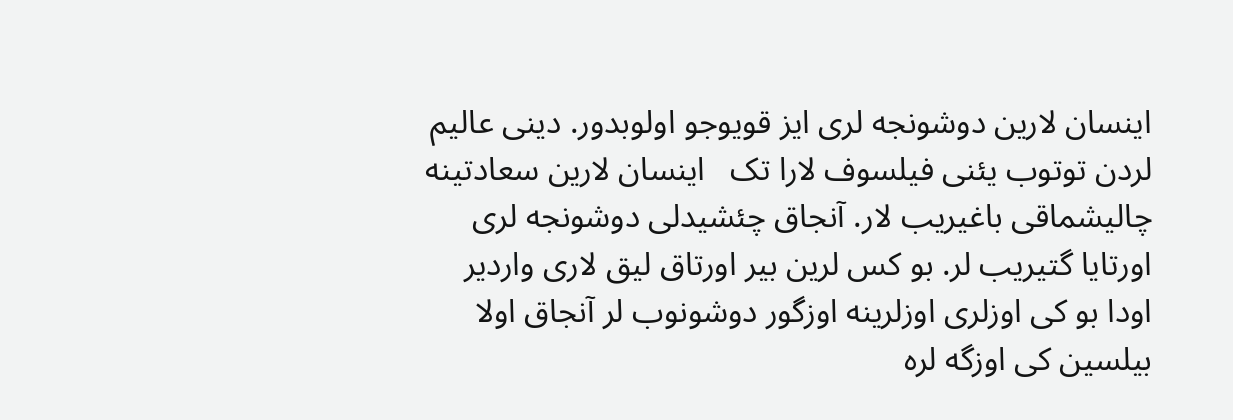اینسان لارین دوشونجه لری ایز قویوجو اولوبدور. دینی عالیم لردن توتوب یئنی فیلسوف لارا تک   اینسان لارین سعادتینه چالیشماقی باغیریب لار. آنجاق چئشیدلی دوشونجه لری اورتایا گتیریب لر. بو کس لرین بیر اورتاق لیق لاری واردیر اودا بو کی اوزلری اوزلرینه اوزگور دوشونوب لر آنجاق اولا بیلسین کی اوزگه لره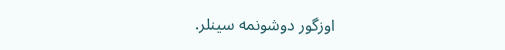اوزگور دوشونمه سینلر.